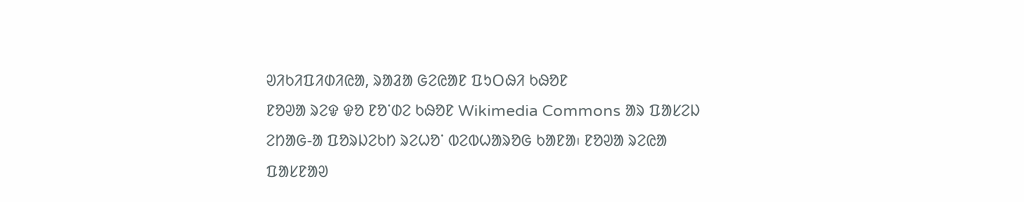ᱣᱤᱠᱤᱯᱤᱰᱤᱭᱟ, ᱨᱟᱲᱟ ᱜᱮᱭᱟᱱ ᱯᱩᱛᱷᱤ ᱠᱷᱚᱱ
ᱱᱚᱣᱟ ᱨᱮᱫ ᱫᱚ ᱱᱚᱸᱰᱮ ᱠᱷᱚᱱ Wikimedia Commons ᱟᱨ ᱯᱟᱥᱮᱡ ᱮᱴᱟᱜ-ᱟ ᱯᱚᱨᱡᱮᱠᱴ ᱨᱮᱦᱚᱸ ᱵᱮᱵᱦᱟᱨᱚᱜ ᱠᱟᱱᱟ᱾ ᱱᱚᱣᱟ ᱨᱮᱭᱟ ᱯᱟᱥᱱᱟᱣ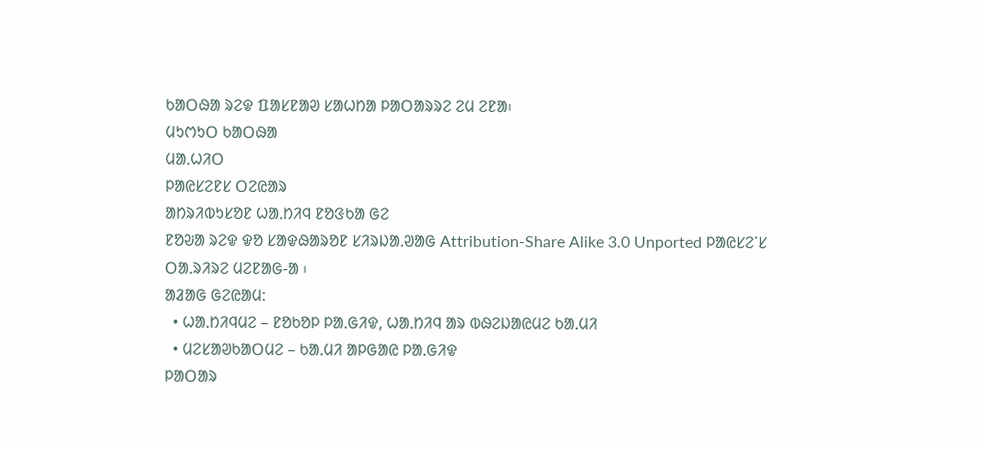ᱠᱟᱛᱷᱟ ᱨᱮᱫ ᱯᱟᱥᱱᱟᱣ ᱥᱟᱦᱴᱟ ᱞᱟᱛᱟᱨᱨᱮ ᱮᱢ ᱮᱱᱟ᱾
ᱢᱩᱬᱩᱛ ᱠᱟᱛᱷᱟ
ᱢᱟᱹᱦᱤᱛ
ᱞᱟᱭᱥᱮᱱᱥ ᱛᱮᱭᱟᱨ
ᱟᱴᱨᱤᱵᱩᱥᱚᱱ ᱦᱟᱹᱴᱤᱧ ᱱᱚᱝᱠᱟ ᱜᱮ
ᱱᱚᱶᱟ ᱨᱮᱫ ᱫᱚ ᱥᱟᱫᱷᱟᱨᱚᱱ ᱥᱤᱨᱡᱟᱹᱣᱟᱜ Attribution-Share Alike 3.0 Unported ᱞᱟᱭᱥᱮᱸᱥ ᱛᱟᱹᱨᱤᱨᱮ ᱢᱮᱱᱟᱜ-ᱟ ᱾
ᱟᱲᱟᱜ ᱜᱮᱭᱟᱢ:
  • ᱦᱟᱹᱴᱤᱧᱢᱮ – ᱱᱚᱠᱚᱞ ᱞᱟᱹᱜᱤᱫ, ᱦᱟᱹᱴᱤᱧ ᱟᱨ ᱵᱷᱮᱡᱟᱭᱢᱮ ᱠᱟᱹᱢᱤ
  • ᱢᱮᱥᱟᱣᱠᱟᱛᱢᱮ – ᱠᱟᱹᱢᱤ ᱟᱞᱜᱟᱭ ᱞᱟᱹᱜᱤᱫ
ᱞᱟᱛᱟᱨ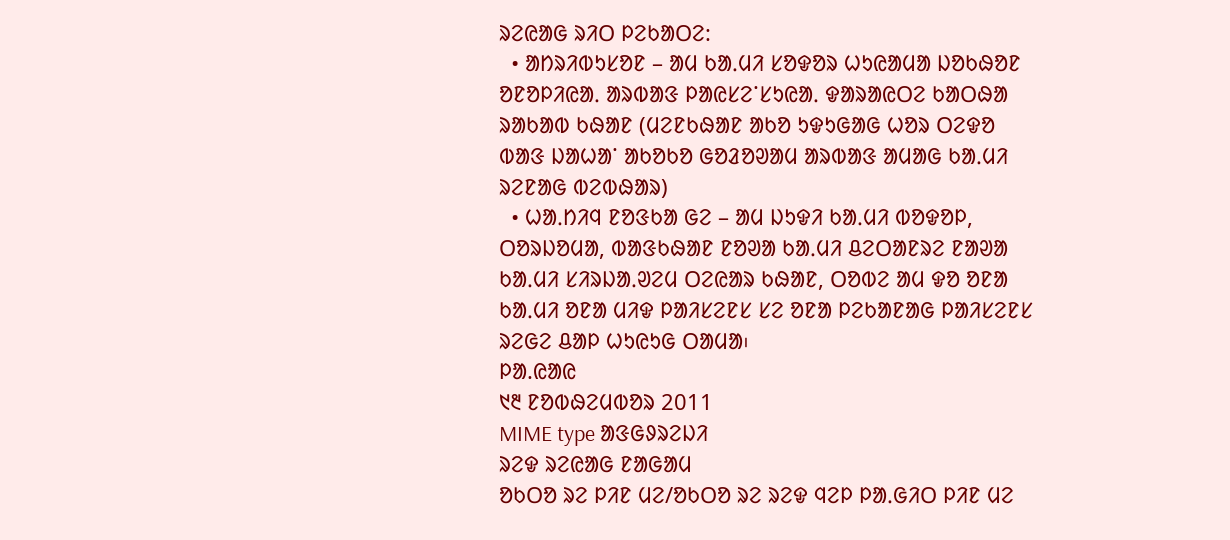ᱨᱮᱭᱟᱜ ᱨᱤᱛ ᱞᱮᱠᱟᱛᱮ:
  • ᱟᱴᱨᱤᱵᱩᱥᱚᱱ – ᱟᱢ ᱠᱟᱹᱢᱤ ᱥᱚᱫᱚᱨ ᱦᱩᱭᱟᱢᱟ ᱡᱚᱠᱷᱚᱱ ᱚᱱᱚᱞᱤᱭᱟᱹ ᱟᱨᱵᱟᱝ ᱞᱟᱭᱥᱮᱸᱥᱩᱭᱟᱹ ᱫᱟᱨᱟᱭᱛᱮ ᱠᱟᱛᱷᱟ ᱨᱟᱠᱟᱵ ᱠᱷᱟᱱ (ᱢᱮᱱᱠᱷᱟᱱ ᱟᱠᱚ ᱩᱫᱩᱜᱟᱜ ᱦᱚᱨ ᱛᱮᱫᱚ ᱵᱟᱝ ᱡᱟᱦᱟᱸ ᱟᱠᱚᱠᱚ ᱜᱚᱲᱚᱣᱟᱢ ᱟᱨᱵᱟᱝ ᱟᱢᱟᱜ ᱠᱟᱹᱢᱤ ᱨᱮᱱᱟᱜ ᱵᱮᱵᱷᱟᱨ)
  • ᱦᱟᱹᱴᱤᱧ ᱱᱚᱝᱠᱟ ᱜᱮ – ᱟᱢ ᱡᱩᱫᱤ ᱠᱟᱹᱢᱤ ᱵᱚᱫᱚᱞ, ᱛᱚᱨᱡᱚᱢᱟ, ᱵᱟᱝᱠᱷᱟᱱ ᱱᱚᱣᱟ ᱠᱟᱹᱢᱤ ᱪᱮᱛᱟᱱᱨᱮ ᱱᱟᱣᱟ ᱠᱟᱹᱢᱤ ᱥᱤᱨᱡᱟᱹᱣᱮᱢ ᱛᱮᱭᱟᱨ ᱠᱷᱟᱱ, ᱛᱚᱵᱮ ᱟᱢ ᱫᱚ ᱚᱱᱟ ᱠᱟᱹᱢᱤ ᱚᱱᱟ ᱢᱤᱫ ᱞᱟᱤᱥᱮᱱᱥ ᱥᱮ ᱚᱱᱟ ᱞᱮᱠᱟᱱᱟᱜ ᱞᱟᱤᱥᱮᱱᱥ ᱨᱮᱜᱮ ᱪᱟᱞ ᱦᱩᱭᱩᱜ ᱛᱟᱢᱟ᱾
ᱞᱟ.ᱭᱟᱭ
᱑᱓ ᱱᱚᱵᱷᱮᱢᱵᱚᱨ 2011
MIME type ᱟᱝᱜᱽᱨᱮᱡᱤ
ᱨᱮᱫ ᱨᱮᱭᱟᱜ ᱱᱟᱜᱟᱢ
ᱚᱠᱛᱚ ᱨᱮ ᱞᱤᱱ ᱢᱮ/ᱚᱠᱛᱚ ᱨᱮ ᱨᱮᱫ ᱧᱮᱞ ᱞᱟᱹᱜᱤᱛ ᱞᱤᱱ ᱢᱮ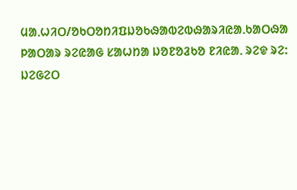ᱢᱟᱹᱦᱤᱛ/ᱚᱠᱛᱚᱴᱤᱯᱡᱚᱠᱷᱟᱵᱮᱵᱷᱟᱨᱤᱭᱟᱹᱠᱟᱛᱷᱟ
ᱞᱟᱛᱟᱨ ᱨᱮᱭᱟᱜ ᱥᱟᱦᱴᱟ ᱡᱚᱱᱚᱲᱠᱚ ᱱᱤᱭᱟᱹ ᱨᱮᱫ ᱨᱮ:
ᱡᱮᱜᱮᱛ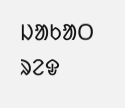ᱡᱟᱠᱟᱛ ᱨᱮᱫ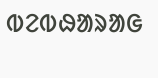ᱵᱮᱵᱷᱟᱨᱟᱜ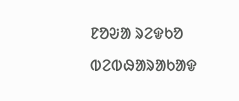ᱱᱚᱶᱟ ᱨᱮᱫᱠᱚ ᱵᱮᱵᱷᱟᱨᱟᱠᱟᱫ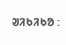ᱣᱤᱠᱤᱠᱚ :